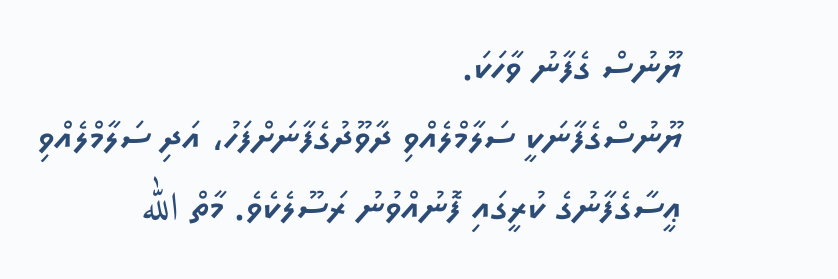ޔޫނުސް ގެފާނު ވާހަކަ.
ޔޫނުސްގެފާނަކީ ސަލާމްލެއްވި ދާވޫދުގެފާނަށްފަހު، އަދި ސަލާމްލެއްވި ޢީސާގެފާނުގެ ކުރީގައި ފޮނުއްވުނު ރަސޫލެކެވެ. މާތް الله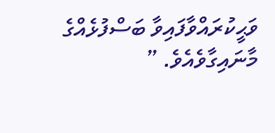ވަޙީކުރައްވާފައިވާ ބަސްފުޅެއްގެ މާނައިގާވެއެވެ. ”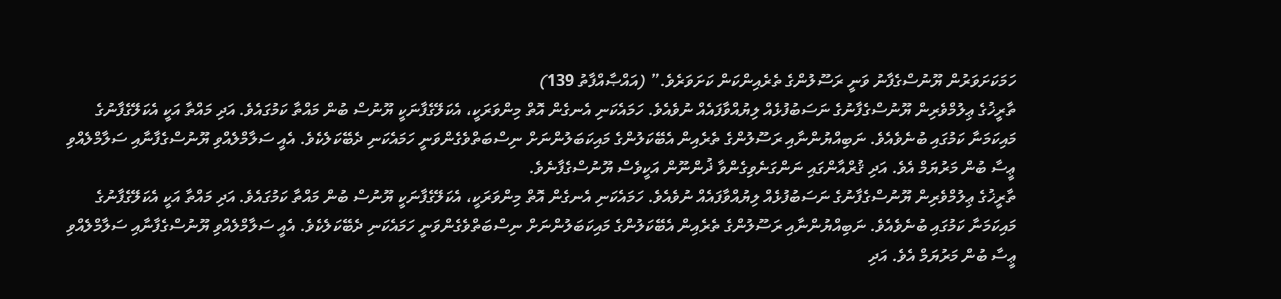ހަމަކަށަވަރުން ޔޫނުސްގެފާނު ވަނީ ރަސޫލުންގެ ތެރެއިންކަން ކަށަވަރެވެ.” (އައްޞާއްފާތު 139)
ތާރީޚުގެ ޢިލުމްވެރިން ޔޫނުސްގެފާނުގެ ނަސަބުފުޅެއް ލިޔުއްވާފައެއް ނުވެއެވެ. ހަމައެކަނި އެނގެން އޮތް މިންވަރަކީ، އެކަލޭގެފާނަކީ ޔޫނުސް ބުން މައްތާ ކަމުގައެވެ. އަދި މައްތާ އަކީ އެކަލޭގެފާނުގެ މައިކަމަނާ ކަމުގައި ބުނެވެއެވެ. ނަބިއްޔުންނާއި ރަސޫލުންގެ ތެރެއިން އެބޭކަލުންގެ މައިކަބަލުންނަށް ނިސްބަތްވެގެންވަނީ ހަމައެކަނި ދެބޭކަލެކެވެ. އެއީ ސަލާމްލެއްވި ޔޫނުސްގެފާނާއި ސަލާމްލެއްވި ޢީސާ ބުން މަރުޔަމް އެވެ. އަދި ޤުރްއާންގައި ނަންގަނެވިގެންވާ ޛުންނޫން އަކީވެސް ޔޫނުސްގެފާނެވެ.
ތާރީޚުގެ ޢިލުމްވެރިން ޔޫނުސްގެފާނުގެ ނަސަބުފުޅެއް ލިޔުއްވާފައެއް ނުވެއެވެ. ހަމައެކަނި އެނގެން އޮތް މިންވަރަކީ، އެކަލޭގެފާނަކީ ޔޫނުސް ބުން މައްތާ ކަމުގައެވެ. އަދި މައްތާ އަކީ އެކަލޭގެފާނުގެ މައިކަމަނާ ކަމުގައި ބުނެވެއެވެ. ނަބިއްޔުންނާއި ރަސޫލުންގެ ތެރެއިން އެބޭކަލުންގެ މައިކަބަލުންނަށް ނިސްބަތްވެގެންވަނީ ހަމައެކަނި ދެބޭކަލެކެވެ. އެއީ ސަލާމްލެއްވި ޔޫނުސްގެފާނާއި ސަލާމްލެއްވި ޢީސާ ބުން މަރުޔަމް އެވެ. އަދި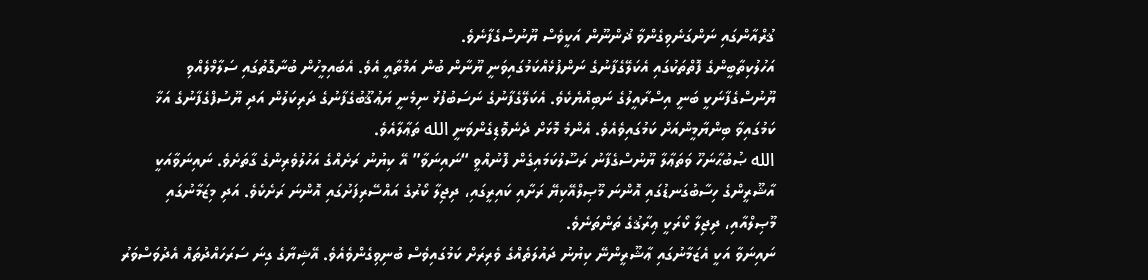ޤުރްއާންގައި ނަންގަނެވިގެންވާ ޛުންނޫން އަކީވެސް ޔޫނުސްގެފާނެވެ.
އަހުލުކިތާބީންގެ ފޮތްތަކުގައި އެކަލޭގެފާނުގެ ނަންފުޅެއްކަމުގައިވަނީ ޔޫނާން ބުން އަމްތާއީ އެވެ. އެބައިމީހުން ބުނާގޮތުގައި ސަލާމްލެއްވި ޔޫނުސްގެފާނަކީ ބަނީ އިސްރާއީލުގެ ނަބިއްޔެކެވެ. އެކަލޭގެފާނުގެ ނަސަބުފުޅު ނިމެނީ ޔަޢުޤޫބުގެފާނުގެ ދަރިކަލުން އަދި ޔޫސުފްގެފާނުގެ އަޚާ ކަމުގައިވާ ބިންޔާމީންއަށް ކަމުގައިވެއެވެ. އެންމެ މޮޅަށް ދެނެވޮޑިގެންވަނީ الله ތަޢާލާއެވެ.
الله ޞުބުޙާނަހޫ ވަތަޢާލާ ޔޫނުސްގެފާނު ރަސޫލުކަމައިގެން ފޮނުއްވީ “ނައިނަވާ” އޭ ކިޔުނު ރަށެއްގެ އަހުލުވެރިންގެ ގާތަށެވެ. ނައިނަވާއަކީ އާޝޫރީންގެ ހިސާބުގަނޑުގައި އޮންނަ މޫޞިލްއޭކިޔޭ ރަށާއި ކައިރީގައި، ދިޖިލާ ކޯރުގެ އައްސޭރިފަށުގައި އޮންނަ ރަށެކެވެ. އަދި މިޒަމާނުގައި މޫޞިލްއާއި، ދިޖިލާ ކޯރަކީ ޢިރާޤުގެ ތަންތަނެވެ.
ނައިނަވާ އަކީ އެޒަމާނުގައި ޢާޝޫރީންނޭ ކިޔުނު ދައުލަތެއްގެ ވެރިރަށް ކަމުގައިވެސް ބުނިވިގެންވެއެވެ. އޭޝިޔާގެ ގިނަ ސަރަހައްދުތައް އެދުވަސްވަރު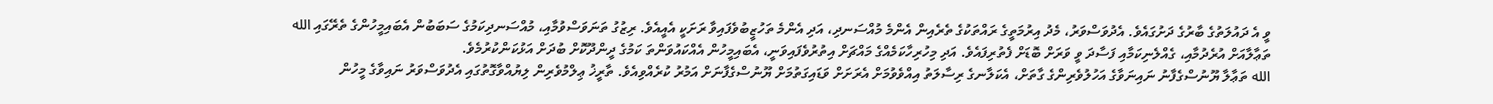ވީ އެ ދައުލަތުގެ ބާރުގެ ދަށުގައެވެ. އެދުވަސްވަރު، މެދު އިރުމަތީގެ ރައްތަކުގެ ތެރެއިން އެންމެ މުއްސަނދި، އަދި އެންމެ ތަހުޒީބުވެފައިވާ ރަށަކީ އެއީއެވެ. ރިޒުގު ތަނަވަސްވުމާއި، މުއްސަނދިކަމުގެ ސަބަބުން އެބައިމީހުންގެ ތެރޭގައި الله ތަޢާލާއަށް އުރެދުމާއި، ގެއްލެނިކަމާއި ފަސާދަ ވީ ވަރަށް ބޮޑަށް ފެތުރިފައެވެ. އަދި މިހުރިހާކަމެއްގެ މައްޗަށް އިތުރުވެފައިވަނީ، އެބައިމީހުން އެއްކައުވަންތަ ކަމުގެ ދީންދޫކޮށް ބުދަށް އަޅުކަންކުރުމެވެ.
الله ތަޢާލާ ޔޫނުސްގެފާނު ނައިނަވާގެ އަހުލުވެރިންގެ ގާތަށް، އެކަލާނގެ ރިސާލަތު އިއްވެވުމަށް އެރަށަށް ވަޑައިގަތުމަށް ޔޫނުސްގެފާނަށް އަމުރު ކުރެއްވިއެވެ. ތާރީޚު ޢިލްމުވެރިން ލިޔުއްވާގޮތުގައި އެދުވަސްވަރު ނައިވާގެ މީހުން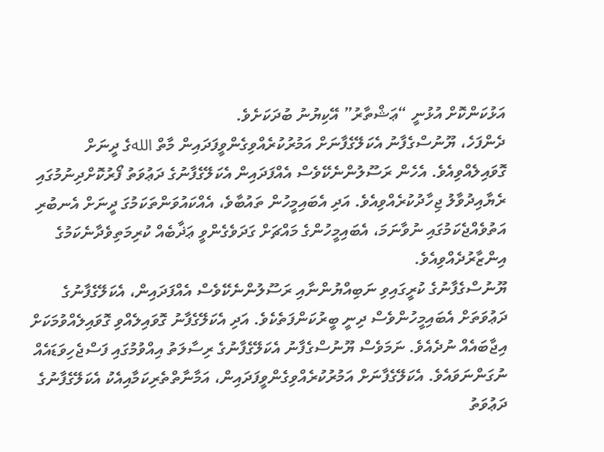އަޅުކަންކޮށް އުޅުނީ “ޢަޝްތާރު” އޭކިޔުނު ބުދަކަށެވެ.
ދެންފަހެ، ޔޫނުސްގެފާނު އެކަލޭގެފާނަށް އަމުރުކުރެއްވިގެންވީފަދައިން މާތް اللهގެ ދީނަށް ގޮވައިލެއްވިއެވެ. އެހެން ރަސޫލުންނެކޭވެސް އެއްފަދައިން އެކަލޭގެފާނުގެ ދަޢުވަތު ފޯރުކޮށްދިނުމުގައި ރެޔާއިދުވާލު ޖިހާދުކުރެއްވިއެވެ. އަދި އެބައިމީހުން ތައުބާވެ، އެއްކައުވަންތަކަމުގަ ދީނަށް އެނބުރި އަތުވެއްޖެކަމުގައި ނުވާނަމަ، އެބައިމީހުންގެ މައްޗަށް ގަދަވެގެންވީ ޢަޛާބެއް ކުރިމަތިވެދާނެކަމުގެ އިންޒާރުދެއްވިއެވެ.
ޔޫނުސްގެފާނުގެ ކުރީގައިވި ނަބިއްޔުންނާއި ރަސޫލުންނެކޭވެސް އެއްފަދައިން، އެކަލޭގެފާނުގެ ދަޢުވަތަށް އެބައިމީހުންވެސް ދިނީ ބީރުކަންފަތެކެވެ. އަދި އެކަލޭގެފާނު ގޮވައިލެއްވި ގޮވައިލެއްވުމަކަށް އިޖާބައެއް ނުދެއެވެ. ނަމަވެސް ޔޫނުސްގެފާނު އެކަލޭގެފާނުގެ ރިސާލަތު އިއްވުމުގައި ފަސްޖެހިވަޑައެއް ނުގަންނަވައެވެ. އެކަލޭގެފާނަށް އަމުރުކުރެއްވިގެންވީފަދައިން، އަމާނާތްތެރިކަމާއިއެކު އެކަލޭގެފާނުގެ ދަޢުވަތު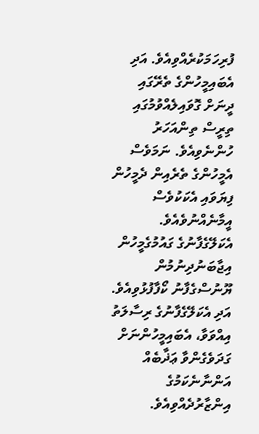ފުރިހަމަކުރެއްވިއެވެ. އަދި އެބައިމީހުންގެ ތެރޭގައި ދީނަށް ގޮވައިލެއްވުމުގައި ތިރީސް ތިންއަހަރު ހުންނެވިއެވެ. ނަމަވެސް އެމީހުންގެ ތެރެއިން ދެމީހުން ފިޔަވައި އެކަކުވެސް އީމާނެއްނުވެއެވެ.
އެކަލޭގެފާނުގެ ގައުމުގެމީހުން އިޖާބަނުދިނުމުން ޔޫނުސްގެފާނު ކޯފާފުޅުވިއެވެ. އަދި އެކަލޭގެފާނުގެ ރިސާލަތު އިއްވަވާ، އެބައިމީހުންނަށް ގަދަވެގެންވާ ޢަޛާބެއް އަންނާނެކަމުގެ އިންޒާރުދެއްވިއެވެ.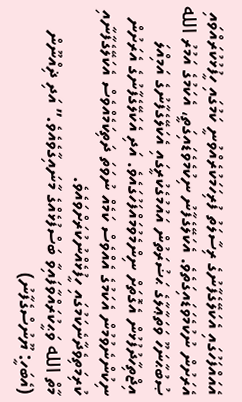އެއައްފަހުގައި އެކަލޭގެފާނުގެ ރިސާލަތު ފުރިހަމަކުރެއްވުނީ ކަމުގައި ހީފުޅުކުރައްވައި އެރަށުން ނުކުމެވަޑައިގަތެވެ. އެކަލޭގެފާނު ނިކުމެވެޑައިގަތީ، އެކަމުގެ އަމުރު الله ޞުބުޙާނަހޫ ވަތަޢާލާގެ ޙަޟުރަތުން އައުމުގެކުރީގައި އެކަލޭގެފާނުގެ އަމިއްލަ އިޖްތިހާދުފުޅުން އެގޮތަށް ނިންމެވުމައްފަހުގައެވެ. އަދި އެކަލޭގެފާނުގެ އެރަށުން ނިކުންނެވުމުން އެކަމުގެ އެއްވެސް ކަމެއް ނުވަތަ ދަތިކަމެއްވެސް އެކަލޭގެފާނާއި ކުރިމަތިވެދާނެކަމުގައި ހީފުޅެއްނުކުރަށްވައެވެ.
މާތް الله ވަޙީކުރައްވާފައިވާ ބަސްފުޅެއްގެ މާނައިގާވެއެވެ.” އަދި ޛިއްނޫން (އެބަހީ: ޔޫނުސްގެފާނު)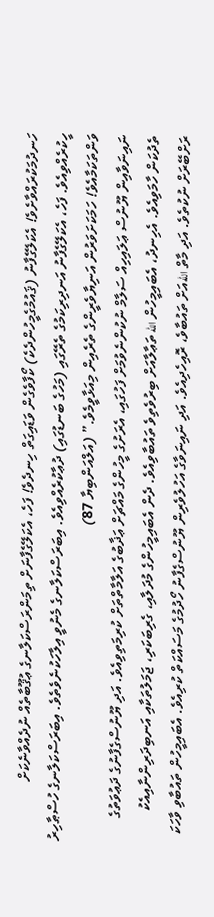ހަނދުމަކުރައްވާށެވެ! އެކަލޭގެފާނު (ޤައުމުގެމީހުންދެކެ) ކޯފާވެގެން ވަޑައިގަތް ހިނދެވެ! ފަހެ، އެކަލޭގެފާނަށް ތިމަންރަސްކަލާނގެ ޢުޤޫބާތެއް ނުދެއްވާނެކަށް ހީކުރެއްވިއެވެ. ފަހެ، އެކަލޭގެފާނު އަނދިރިކަމުގެ ތެރޭގައި (މަހުގެ ބަނޑުގައި) ދުޢާކުރެއްވިއެވެ. އިބަރަސްކަލާނގެ މެނުވީ އިލާހަކުނެވެތެވެ. އިބަރަސްކަލާނގެ ހުސްޠާހިރު ވަންތަކަމާއެވެ! ހަމަކަށަވަރުން އަނިޔާވެރީންގެ ތެރެއިން މިއަޅާވީމެވެ.” (އަލްއަންބިޔާ 87)
ނައިނަވާއިން ޔޫނުސް ޢަލައިހިއް ސަލާމް ނުކުންނެވުމަށް ފަހުގައި، އެރަށުގެ މީހުންގެ މައްޗަށް ޢަޛާބުގެ އަލާމާތްތަށް ކުރިމަތިވިއެވެ. އަދި ޔޫނުސްގެފާނުގެ ދަޢުވަތުގެ ތެދުކަން ހާމަވިއެވެ. އެހިނދު، އެބައިމީހުން الله ތަޢާލާއަށް ބިރުވެތިވެ ތައުބާވިއެވެ. ދެން އެބައިމީހުންގެ މުދަލާއި، ގެރިބަކަރި، ޖަމަލުތަކާއި އަނބިދަރިންނާއިއެކު ރަށްބޭރަށް ނުކުތެވެ. އަދި މާތް اللهއަށް ތައުބާވެ، ރޮއިހެދިއެވެ. އަދި ނައިނަވާގެ އަހުލުވެރިން ޔޫނުސްގެފާނު ހޯދުމުގެ މަސައްކަތް ކުރިއެވެ. އެބައިމީހުން ތައުބާވި ވާހަކަ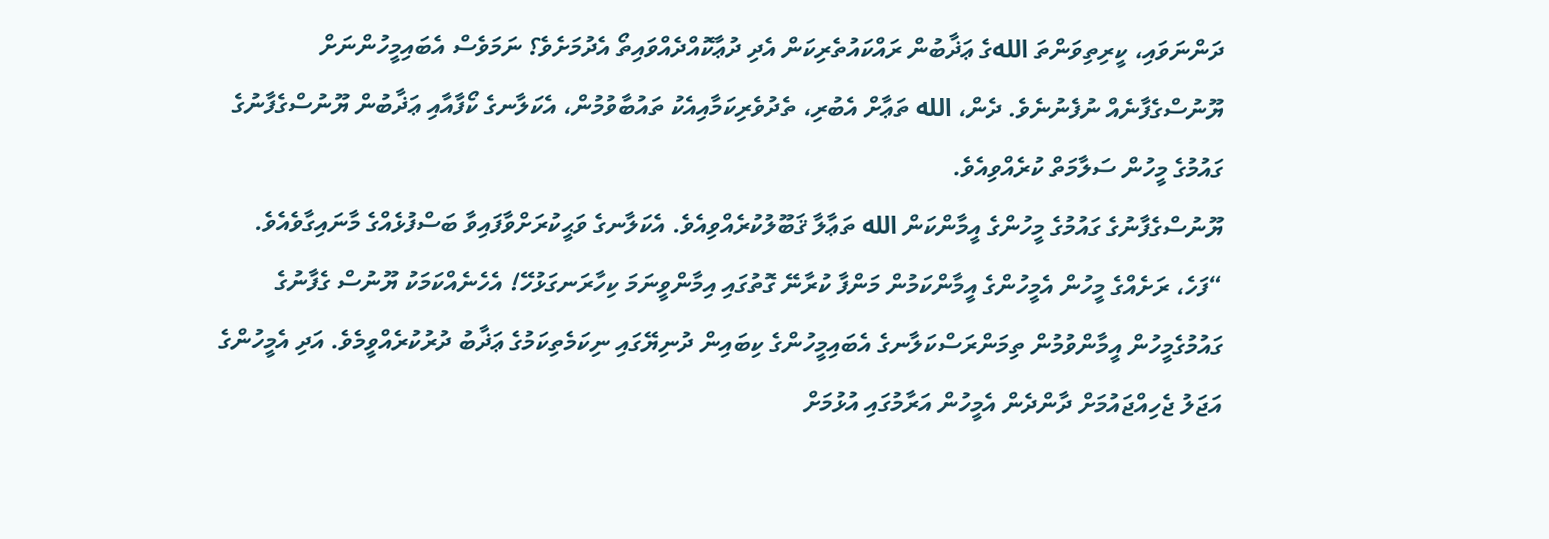ދަންނަވައި، ކީރިތިވަންތަ اللهގެ ޢަޛާބުން ރައްކައުތެރިކަން އެދި ދުޢާކޮއްދެއްވައިތޯ އެދުމަށެވެ؟ ނަމަވެސް އެބައިމީހުންނަށް ޔޫނުސްގެފާނެއް ނުފެނުނެވެ. ދެން، الله ތަޢާށް އެބުރި، ތެދުވެރިކަމާއިއެކު ތައުބާވުމުން، އެކަލާނގެ ކޯފާއާއި ޢަޛާބުން ޔޫނުސްގެފާނުގެ ގައުމުގެ މީހުން ސަލާމަތް ކުރެއްވިއެވެ.
ޔޫނުސްގެފާނުގެ ގައުމުގެ މީހުންގެ އީމާންކަން الله ތަޢާލާ ޤަބޫލުކުރެއްވިއެވެ. އެކަލާނގެ ވަޙީކުރަށްވާފައިވާ ބަސްފުޅެއްގެ މާނައިގާވެއެވެ. “ފަހެ، ރަށެއްގެ މީހުން އެމީހުންގެ އީމާންކަމުން މަންފާ ކުރާނޭ ގޮތުގައި އިމާންވީނަމަ ކިހާރަނގަޅުހޭ! އެހެނެއްކަމަކު ޔޫނުސް ގެފާނުގެ ގައުމުގެމީހުން އީމާންވުމުން ތިމަންރަސްކަލާނގެ އެބައިމީހުންގެ ކިބައިން ދުނިޔޭގައި ނިކަމެތިކަމުގެ ޢަޛާބު ދުރުކުރެއްވީމެވެ. އަދި އެމީހުންގެ އަޖަލު ޖެހިއްޖައުމަށް ދާންދެން އެމީހުން އަރާމުގައި އުޅުމަށް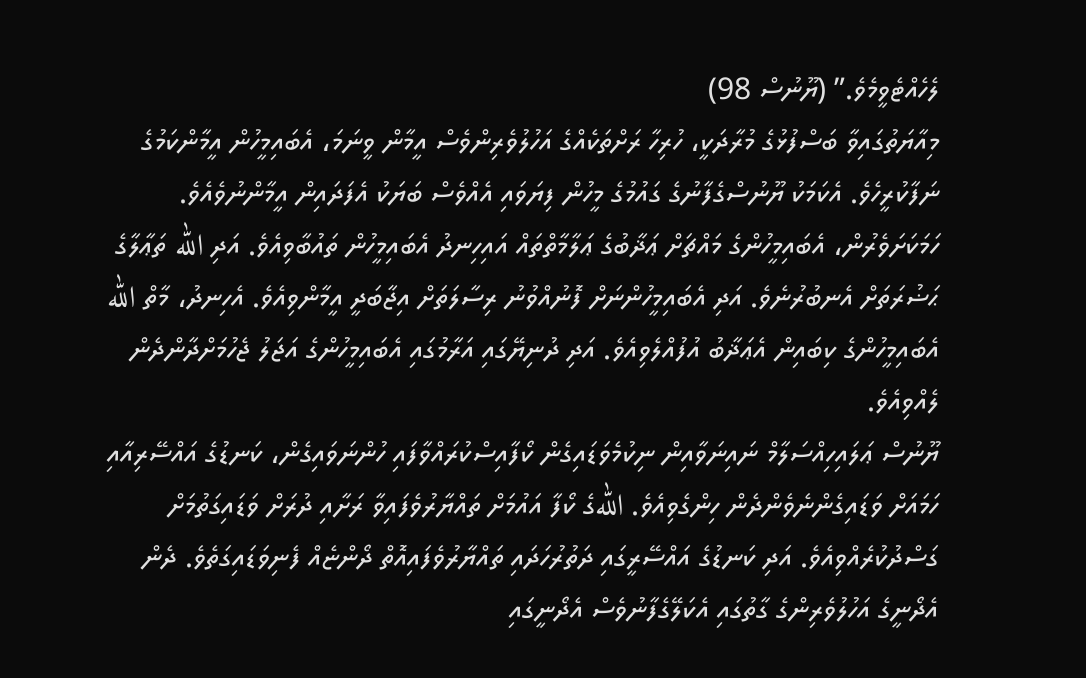ލެހެއްޓެވީމެވެ.” (ޔޫނުސް 98)
މިއާޔަތުގައިވާ ބަސްފުޅުގެ މުރާދަކީ، ހުރިހާ ރަށްތަކެއްގެ އަހުލުވެރިންވެސް އީމާން ވީނަމަ، އެބައިމީހުން އީމާންކަމުގެ ނަފާކުރީހެވެ. އެކަމަކު ޔޫނުސްގެފާނުގެ ގައުމުގެ މީހުން ފިޔަވައި އެއްވެސް ބަޔަކު އެފަދައިން އީމާންނުވެއެވެ. ހަމަކަށަވެރުން، އެބައިމީހުންގެ މައްޗަށް ޢަޛާބުގެ ޢަލާމާތްތައް އައިހިނދު އެބައިމީހުން ތައުބާވިއެވެ. އަދި الله ތަޢާލާގެ ޙަޟުރަތަށް އެނބުރުނެވެ. އަދި އެބައިމީހުންނަށް ފޮނުއްވުނު ރިސާލަތަށް އިޖާބަދީ އީމާންވިއެވެ. އެހިނދު، މާތް الله އެބައިމީހުންގެ ކިބައިން އެޢަޛާބު އުފުއްލެވިއެވެ. އަދި ދުނިޔޭގައި އަރާމުގައި އެބައިމީހުންގެ އަޖަލު ޖެހުމަށްދާންދެން ލެއްވިއެވެ.
ޔޫނުސް ޢަލައިހިއްސަލާމް ނައިނަވާއިން ނިކުމެވަޑައިގެން ކޯފާއިސްކުރައްވާފައި ހުންނަވައިގެން، ކަނޑުގެ އައްސޭރިއާއި ހަމައަށް ވަޑައިގެންނެވެންދެން ހިންގެވިއެވެ. اللهގެ ކޯފާ އައުމަށް ތައްޔާރުވެފައިވާ ރަށާއި ދުރަށް ވަޑައިގަތުމަށް ގަސްދުކުރެއްވިއެވެ. އަދި ކަނޑުގެ އައްސޭރީގައި ދަތުރުހަދައި ތައްޔާރުވެފައިއޮތް ދޯންޏެއް ފެނިވަޑައިގަތެވެ. ދެން އެދޯނީގެ އަހުލުވެރިންގެ ގާތުގައި އެކަލޭގެފާނުވެސް އެދޯނީގައި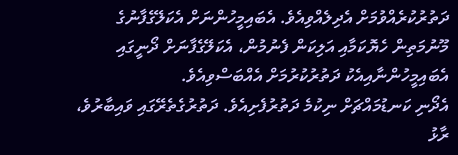ދަތުރުކުރެއްވުމަށް އެދިލެއްވިއެވެ. އެބައިމީހުންނަށް އެކަލޭގެފާނުގެ މޫނުމަތިން ހެޔޮކަމާއި އަލިކަން ފެނުމުން، އެކަލޭގެފާނަށް ދޯނީގައި އެބައިމީހުންނާއިއެކު ދަތުރުކުރުމަށް އެއްބަސްވިއެވެ.
އެދޯނި ކަނޑުމައްޗަށް ނިކުމެ ދަތުރުފެށިއެވެ. ދަތުރުގެތެރޭގައި ވައިބާރުވެ، ރާޅު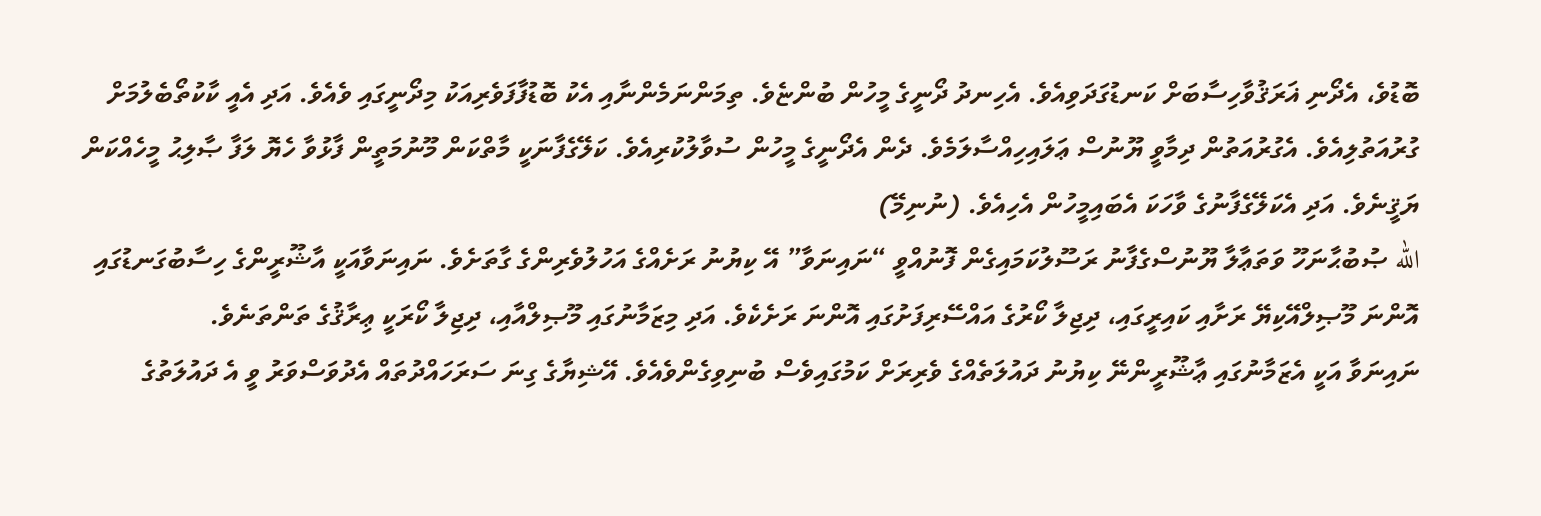ބޮޑުވެ، އެދޯނި ޣަރަޤުވާހިސާބަށް ކަނޑުގަދަވިއެވެ. އެހިނދު ދޯނީގެ މީހުން ބުންޏެވެ. ތިމަންނަމެންނާއި އެކު ބޮޑުފާފަވެރިއަކު މިދޯނީގައި ވެއެވެ. އަދި އެއީ ކާކުތޯބެލުމަށް ގުރުއަތުލިއެވެ. އެގުރުއަތުން ދިމާވީ ޔޫނުސް ޢަލައިހިއްސާލަމެވެ. ދެން އެދޯނީގެ މީހުން ސުވާލުކުރިއެވެ. ކަލޭގެފާނަކީ މާތްކަން މޫނުމަތީން ފާޅުވާ ހެޔޮ ލަފާ ޞާލިޙު މީހެއްކަން ޔަޤީނެވެ. އަދި އެކަލޭގެފާނުގެ ވާހަކަ އެބައިމީހުން އެހިއެވެ. (ނުނިމޭ)
الله ޞުބުޙާނަހޫ ވަތަޢާލާ ޔޫނުސްގެފާނު ރަސޫލުކަމައިގެން ފޮނުއްވީ “ނައިނަވާ” އޭ ކިޔުނު ރަށެއްގެ އަހުލުވެރިންގެ ގާތަށެވެ. ނައިނަވާއަކީ އާޝޫރީންގެ ހިސާބުގަނޑުގައި އޮންނަ މޫޞިލްއޭކިޔޭ ރަށާއި ކައިރީގައި، ދިޖިލާ ކޯރުގެ އައްސޭރިފަށުގައި އޮންނަ ރަށެކެވެ. އަދި މިޒަމާނުގައި މޫޞިލްއާއި، ދިޖިލާ ކޯރަކީ ޢިރާޤުގެ ތަންތަނެވެ.
ނައިނަވާ އަކީ އެޒަމާނުގައި ޢާޝޫރީންނޭ ކިޔުނު ދައުލަތެއްގެ ވެރިރަށް ކަމުގައިވެސް ބުނިވިގެންވެއެވެ. އޭޝިޔާގެ ގިނަ ސަރަހައްދުތައް އެދުވަސްވަރު ވީ އެ ދައުލަތުގެ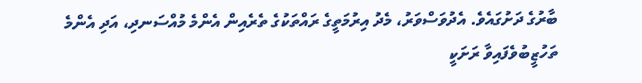ބާރުގެ ދަށުގައެވެ. އެދުވަސްވަރު، މެދު އިރުމަތީގެ ރައްތަކުގެ ތެރެއިން އެންމެ މުއްސަނދި، އަދި އެންމެ ތަހުޒީބުވެފައިވާ ރަށަކީ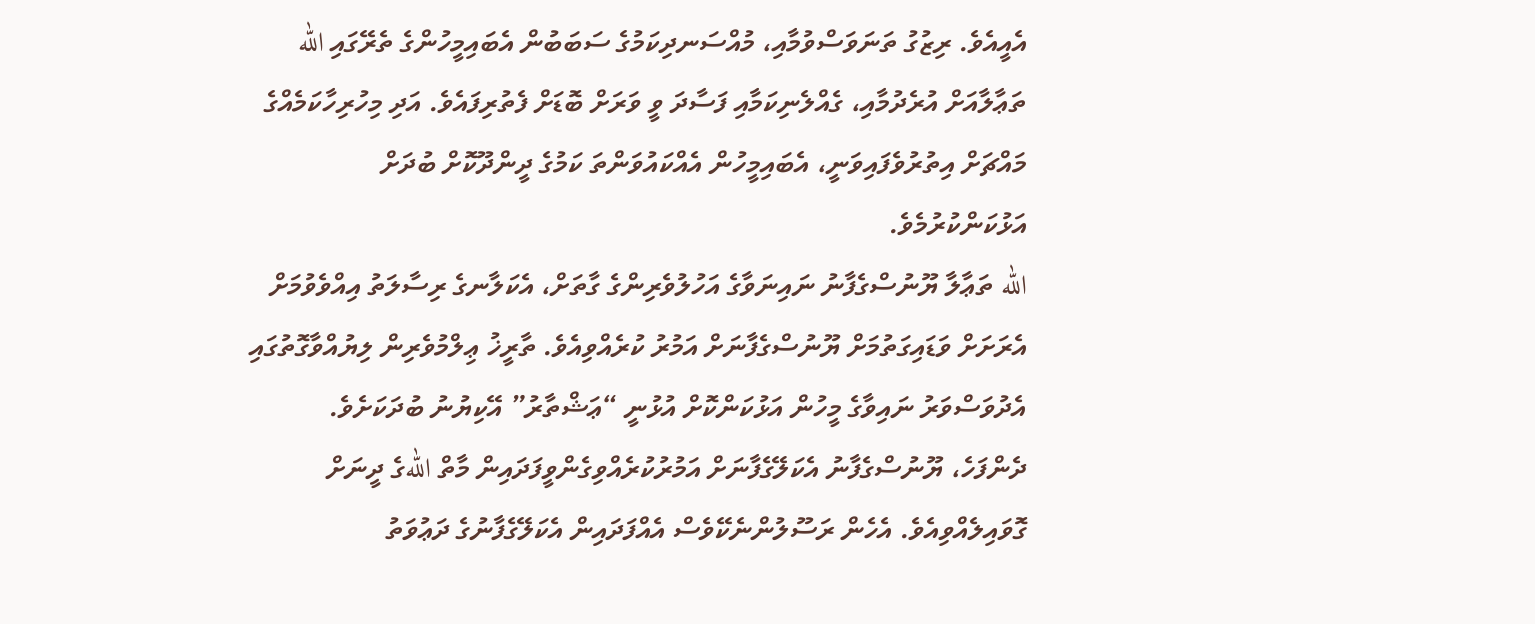އެއީއެވެ. ރިޒުގު ތަނަވަސްވުމާއި، މުއްސަނދިކަމުގެ ސަބަބުން އެބައިމީހުންގެ ތެރޭގައި الله ތަޢާލާއަށް އުރެދުމާއި، ގެއްލެނިކަމާއި ފަސާދަ ވީ ވަރަށް ބޮޑަށް ފެތުރިފައެވެ. އަދި މިހުރިހާކަމެއްގެ މައްޗަށް އިތުރުވެފައިވަނީ، އެބައިމީހުން އެއްކައުވަންތަ ކަމުގެ ދީންދޫކޮށް ބުދަށް އަޅުކަންކުރުމެވެ.
الله ތަޢާލާ ޔޫނުސްގެފާނު ނައިނަވާގެ އަހުލުވެރިންގެ ގާތަށް، އެކަލާނގެ ރިސާލަތު އިއްވެވުމަށް އެރަށަށް ވަޑައިގަތުމަށް ޔޫނުސްގެފާނަށް އަމުރު ކުރެއްވިއެވެ. ތާރީޚު ޢިލްމުވެރިން ލިޔުއްވާގޮތުގައި އެދުވަސްވަރު ނައިވާގެ މީހުން އަޅުކަންކޮށް އުޅުނީ “ޢަޝްތާރު” އޭކިޔުނު ބުދަކަށެވެ.
ދެންފަހެ، ޔޫނުސްގެފާނު އެކަލޭގެފާނަށް އަމުރުކުރެއްވިގެންވީފަދައިން މާތް اللهގެ ދީނަށް ގޮވައިލެއްވިއެވެ. އެހެން ރަސޫލުންނެކޭވެސް އެއްފަދައިން އެކަލޭގެފާނުގެ ދަޢުވަތު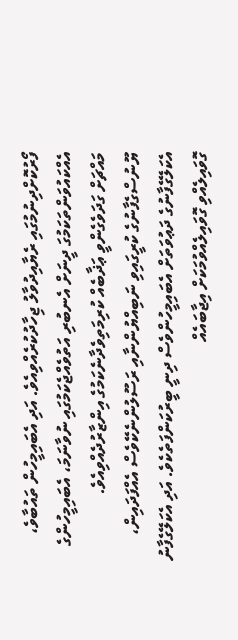ފޯރުކޮށްދިނުމުގައި ރެޔާއިދުވާލު ޖިހާދުކުރެއްވިއެވެ. އަދި އެބައިމީހުން ތައުބާވެ، އެއްކައުވަންތަކަމުގަ ދީނަށް އެނބުރި އަތުވެއްޖެކަމުގައި ނުވާނަމަ، އެބައިމީހުންގެ މައްޗަށް ގަދަވެގެންވީ ޢަޛާބެއް ކުރިމަތިވެދާނެކަމުގެ އިންޒާރުދެއްވިއެވެ.
ޔޫނުސްގެފާނުގެ ކުރީގައިވި ނަބިއްޔުންނާއި ރަސޫލުންނެކޭވެސް އެއްފަދައިން، އެކަލޭގެފާނުގެ ދަޢުވަތަށް އެބައިމީހުންވެސް ދިނީ ބީރުކަންފަތެކެވެ. އަދި އެކަލޭގެފާނު ގޮވައިލެއްވި ގޮވައިލެއްވުމަކަށް އިޖާބައެއް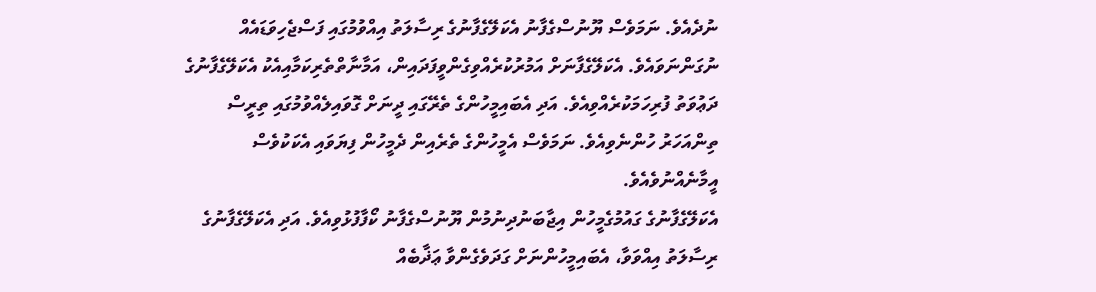ނުދެއެވެ. ނަމަވެސް ޔޫނުސްގެފާނު އެކަލޭގެފާނުގެ ރިސާލަތު އިއްވުމުގައި ފަސްޖެހިވަޑައެއް ނުގަންނަވައެވެ. އެކަލޭގެފާނަށް އަމުރުކުރެއްވިގެންވީފަދައިން، އަމާނާތްތެރިކަމާއިއެކު އެކަލޭގެފާނުގެ ދަޢުވަތު ފުރިހަމަކުރެއްވިއެވެ. އަދި އެބައިމީހުންގެ ތެރޭގައި ދީނަށް ގޮވައިލެއްވުމުގައި ތިރީސް ތިންއަހަރު ހުންނެވިއެވެ. ނަމަވެސް އެމީހުންގެ ތެރެއިން ދެމީހުން ފިޔަވައި އެކަކުވެސް އީމާނެއްނުވެއެވެ.
އެކަލޭގެފާނުގެ ގައުމުގެމީހުން އިޖާބަނުދިނުމުން ޔޫނުސްގެފާނު ކޯފާފުޅުވިއެވެ. އަދި އެކަލޭގެފާނުގެ ރިސާލަތު އިއްވަވާ، އެބައިމީހުންނަށް ގަދަވެގެންވާ ޢަޛާބެއް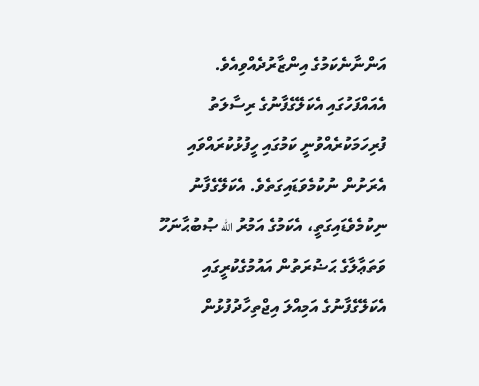އަންނާނެކަމުގެ އިންޒާރުދެއްވިއެވެ. އެއައްފަހުގައި އެކަލޭގެފާނުގެ ރިސާލަތު ފުރިހަމަކުރެއްވުނީ ކަމުގައި ހީފުޅުކުރައްވައި އެރަށުން ނުކުމެވަޑައިގަތެވެ. އެކަލޭގެފާނު ނިކުމެވެޑައިގަތީ، އެކަމުގެ އަމުރު الله ޞުބުޙާނަހޫ ވަތަޢާލާގެ ޙަޟުރަތުން އައުމުގެކުރީގައި އެކަލޭގެފާނުގެ އަމިއްލަ އިޖްތިހާދުފުޅުން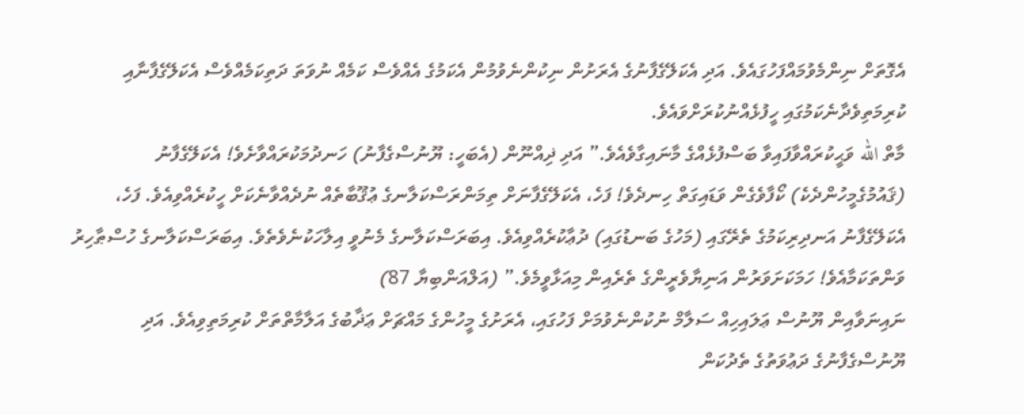އެގޮތަށް ނިންމެވުމައްފަހުގައެވެ. އަދި އެކަލޭގެފާނުގެ އެރަށުން ނިކުންނެވުމުން އެކަމުގެ އެއްވެސް ކަމެއް ނުވަތަ ދަތިކަމެއްވެސް އެކަލޭގެފާނާއި ކުރިމަތިވެދާނެކަމުގައި ހީފުޅެއްނުކުރަށްވައެވެ.
މާތް الله ވަޙީކުރައްވާފައިވާ ބަސްފުޅެއްގެ މާނައިގާވެއެވެ.” އަދި ޛިއްނޫން (އެބަހީ: ޔޫނުސްގެފާނު) ހަނދުމަކުރައްވާށެވެ! އެކަލޭގެފާނު (ޤައުމުގެމީހުންދެކެ) ކޯފާވެގެން ވަޑައިގަތް ހިނދެވެ! ފަހެ، އެކަލޭގެފާނަށް ތިމަންރަސްކަލާނގެ ޢުޤޫބާތެއް ނުދެއްވާނެކަށް ހީކުރެއްވިއެވެ. ފަހެ، އެކަލޭގެފާނު އަނދިރިކަމުގެ ތެރޭގައި (މަހުގެ ބަނޑުގައި) ދުޢާކުރެއްވިއެވެ. އިބަރަސްކަލާނގެ މެނުވީ އިލާހަކުނެވެތެވެ. އިބަރަސްކަލާނގެ ހުސްޠާހިރު ވަންތަކަމާއެވެ! ހަމަކަށަވަރުން އަނިޔާވެރީންގެ ތެރެއިން މިއަޅާވީމެވެ.” (އަލްއަންބިޔާ 87)
ނައިނަވާއިން ޔޫނުސް ޢަލައިހިއް ސަލާމް ނުކުންނެވުމަށް ފަހުގައި، އެރަށުގެ މީހުންގެ މައްޗަށް ޢަޛާބުގެ އަލާމާތްތަށް ކުރިމަތިވިއެވެ. އަދި ޔޫނުސްގެފާނުގެ ދަޢުވަތުގެ ތެދުކަން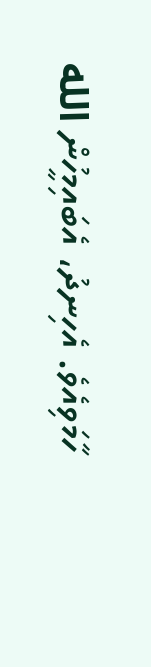ހާމަވިއެވެ. އެހިނދު، އެބައިމީހުން الله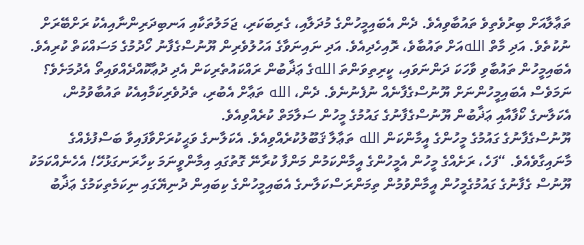ތަޢާލާއަށް ބިރުވެތިވެ ތައުބާވިއެވެ. ދެން އެބައިމީހުންގެ މުދަލާއި، ގެރިބަކަރި، ޖަމަލުތަކާއި އަނބިދަރިންނާއިއެކު ރަށްބޭރަށް ނުކުތެވެ. އަދި މާތް اللهއަށް ތައުބާވެ، ރޮއިހެދިއެވެ. އަދި ނައިނަވާގެ އަހުލުވެރިން ޔޫނުސްގެފާނު ހޯދުމުގެ މަސައްކަތް ކުރިއެވެ. އެބައިމީހުން ތައުބާވި ވާހަކަ ދަންނަވައި، ކީރިތިވަންތަ اللهގެ ޢަޛާބުން ރައްކައުތެރިކަން އެދި ދުޢާކޮއްދެއްވައިތޯ އެދުމަށެވެ؟ ނަމަވެސް އެބައިމީހުންނަށް ޔޫނުސްގެފާނެއް ނުފެނުނެވެ. ދެން، الله ތަޢާށް އެބުރި، ތެދުވެރިކަމާއިއެކު ތައުބާވުމުން، އެކަލާނގެ ކޯފާއާއި ޢަޛާބުން ޔޫނުސްގެފާނުގެ ގައުމުގެ މީހުން ސަލާމަތް ކުރެއްވިއެވެ.
ޔޫނުސްގެފާނުގެ ގައުމުގެ މީހުންގެ އީމާންކަން الله ތަޢާލާ ޤަބޫލުކުރެއްވިއެވެ. އެކަލާނގެ ވަޙީކުރަށްވާފައިވާ ބަސްފުޅެއްގެ މާނައިގާވެއެވެ. “ފަހެ، ރަށެއްގެ މީހުން އެމީހުންގެ އީމާންކަމުން މަންފާ ކުރާނޭ ގޮތުގައި އިމާންވީނަމަ ކިހާރަނގަޅުހޭ! އެހެނެއްކަމަކު ޔޫނުސް ގެފާނުގެ ގައުމުގެމީހުން އީމާންވުމުން ތިމަންރަސްކަލާނގެ އެބައިމީހުންގެ ކިބައިން ދުނިޔޭގައި ނިކަމެތިކަމުގެ ޢަޛާބު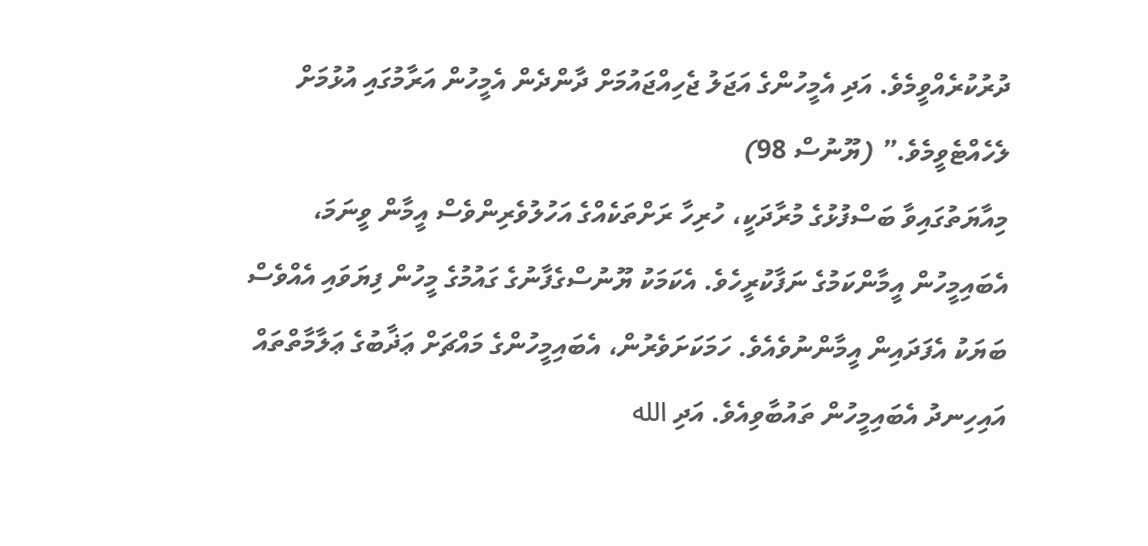ދުރުކުރެއްވީމެވެ. އަދި އެމީހުންގެ އަޖަލު ޖެހިއްޖައުމަށް ދާންދެން އެމީހުން އަރާމުގައި އުޅުމަށް ލެހެއްޓެވީމެވެ.” (ޔޫނުސް 98)
މިއާޔަތުގައިވާ ބަސްފުޅުގެ މުރާދަކީ، ހުރިހާ ރަށްތަކެއްގެ އަހުލުވެރިންވެސް އީމާން ވީނަމަ، އެބައިމީހުން އީމާންކަމުގެ ނަފާކުރީހެވެ. އެކަމަކު ޔޫނުސްގެފާނުގެ ގައުމުގެ މީހުން ފިޔަވައި އެއްވެސް ބަޔަކު އެފަދައިން އީމާންނުވެއެވެ. ހަމަކަށަވެރުން، އެބައިމީހުންގެ މައްޗަށް ޢަޛާބުގެ ޢަލާމާތްތައް އައިހިނދު އެބައިމީހުން ތައުބާވިއެވެ. އަދި الله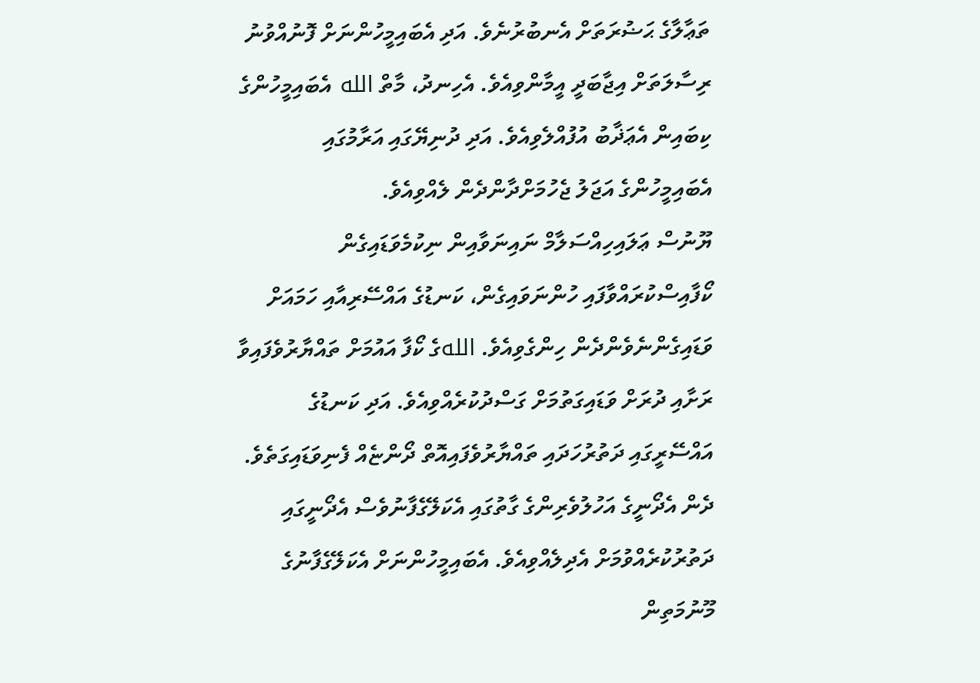ތަޢާލާގެ ޙަޟުރަތަށް އެނބުރުނެވެ. އަދި އެބައިމީހުންނަށް ފޮނުއްވުނު ރިސާލަތަށް އިޖާބަދީ އީމާންވިއެވެ. އެހިނދު، މާތް الله އެބައިމީހުންގެ ކިބައިން އެޢަޛާބު އުފުއްލެވިއެވެ. އަދި ދުނިޔޭގައި އަރާމުގައި އެބައިމީހުންގެ އަޖަލު ޖެހުމަށްދާންދެން ލެއްވިއެވެ.
ޔޫނުސް ޢަލައިހިއްސަލާމް ނައިނަވާއިން ނިކުމެވަޑައިގެން ކޯފާއިސްކުރައްވާފައި ހުންނަވައިގެން، ކަނޑުގެ އައްސޭރިއާއި ހަމައަށް ވަޑައިގެންނެވެންދެން ހިންގެވިއެވެ. اللهގެ ކޯފާ އައުމަށް ތައްޔާރުވެފައިވާ ރަށާއި ދުރަށް ވަޑައިގަތުމަށް ގަސްދުކުރެއްވިއެވެ. އަދި ކަނޑުގެ އައްސޭރީގައި ދަތުރުހަދައި ތައްޔާރުވެފައިއޮތް ދޯންޏެއް ފެނިވަޑައިގަތެވެ. ދެން އެދޯނީގެ އަހުލުވެރިންގެ ގާތުގައި އެކަލޭގެފާނުވެސް އެދޯނީގައި ދަތުރުކުރެއްވުމަށް އެދިލެއްވިއެވެ. އެބައިމީހުންނަށް އެކަލޭގެފާނުގެ މޫނުމަތިން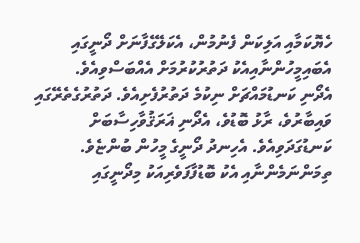ހެޔޮކަމާއި އަލިކަން ފެނުމުން، އެކަލޭގެފާނަށް ދޯނީގައި އެބައިމީހުންނާއިއެކު ދަތުރުކުރުމަށް އެއްބަސްވިއެވެ.
އެދޯނި ކަނޑުމައްޗަށް ނިކުމެ ދަތުރުފެށިއެވެ. ދަތުރުގެތެރޭގައި ވައިބާރުވެ، ރާޅު ބޮޑުވެ، އެދޯނި ޣަރަޤުވާހިސާބަށް ކަނޑުގަދަވިއެވެ. އެހިނދު ދޯނީގެ މީހުން ބުންޏެވެ. ތިމަންނަމެންނާއި އެކު ބޮޑުފާފަވެރިއަކު މިދޯނީގައި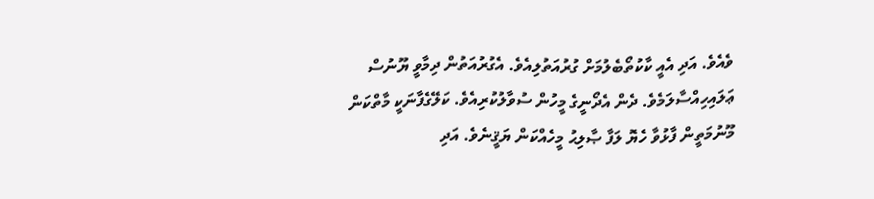ވެއެވެ. އަދި އެއީ ކާކުތޯބެލުމަށް ގުރުއަތުލިއެވެ. އެގުރުއަތުން ދިމާވީ ޔޫނުސް ޢަލައިހިއްސާލަމެވެ. ދެން އެދޯނީގެ މީހުން ސުވާލުކުރިއެވެ. ކަލޭގެފާނަކީ މާތްކަން މޫނުމަތީން ފާޅުވާ ހެޔޮ ލަފާ ޞާލިޙު މީހެއްކަން ޔަޤީނެވެ. އަދި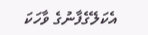އެކަލޭގެފާނުގެ ވާހަކަ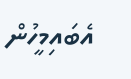އެބައިމީހުން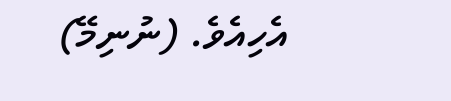އެހިއެވެ. (ނުނިމޭ)